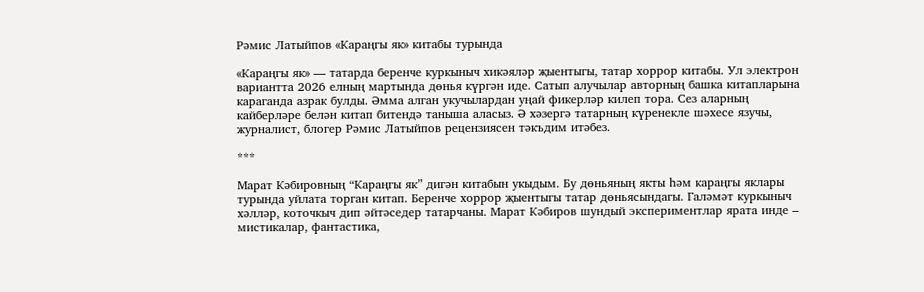Рәмис Латыйпов «Караңгы як» китабы турында

«Караңгы як» — татарда беренче куркыныч хикәяләр җыентыгы, татар хоррор китабы. Ул электрон вариантта 2026 елның мартында дөнья күргән иде. Сатып алучылар авторның башка китапларына караганда азрак булды. Әмма алган укучылардан уңай фикерләр килеп тора. Сез аларның кайберләре белән китап битендә таныша аласыз. Ә хәзергә татарның күренекле шәхесе язучы, журналист, блогер Рәмис Латыйпов рецензиясен тәкъдим итәбез.

***

Марат Кәбировның “Караңгы як” дигән китабын укыдым. Бу дөньяның якты һәм караңгы яклары турында уйлата торган китап. Беренче хоррор җыентыгы татар дөньясындагы. Галәмәт куркыныч хәлләр, коточкыч дип әйтәседер татарчаны. Марат Кәбиров шундый экспериментлар ярата инде – мистикалар, фантастика,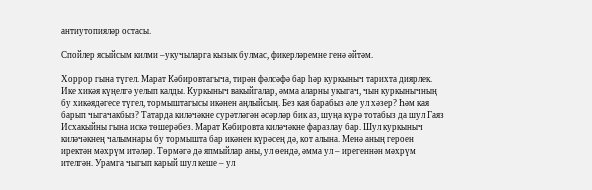антиутопияләр остасы.

Спойлер ясыйсым килми –укучыларга кызык булмас, фикерләремне генә әйтәм.

Хоррор гына түгел. Марат Кәбировтагыча, тирән фәлсәфә бар һәр куркыныч тарихта диярлек. Ике хикәя күңелгә уелып калды. Куркыныч вакыйгалар, әмма аларны укыгач, чын куркынычның бу хикәядәгесе түгел, тормыштагысы икәнен аңлыйсың. Без кая барабыз әле ул хәзер? Һәм кая барып чыгачакбыз? Татарда киләчәкне сурәтләгән әсәрләр бик аз, шуңа күрә тотабыз да шул Гаяз Исхакыйны гына искә төшерәбез. Марат Кәбировта киләчәкне фаразлау бар. Шул куркыныч киләчәкнең чалымнары бу тормышта бар икәнен күрәсең дә, кот алына. Менә аның героен иректән мәхрүм итәләр. Төрмәгә дә япмыйлар аны, ул өендә, әмма ул – ирегеннән мәхрүм ителгән. Урамга чыгып карый шул кеше – ул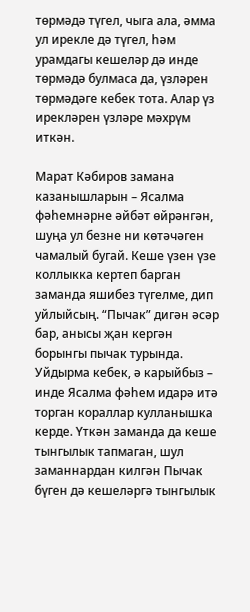төрмәдә түгел, чыга ала, әмма ул ирекле дә түгел, һәм урамдагы кешеләр дә инде төрмәдә булмаса да, үзләрен төрмәдәге кебек тота. Алар үз ирекләрен үзләре мәхрүм иткән.

Марат Кәбиров замана казанышларын – Ясалма фәһемнәрне әйбәт өйрәнгән, шуңа ул безне ни көтәчәген чамалый бугай. Кеше үзен үзе коллыкка кертеп барган заманда яшибез түгелме, дип уйлыйсың. “Пычак” дигән әсәр бар, анысы җан кергән борынгы пычак турында. Уйдырма кебек, ә карыйбыз – инде Ясалма фәһем идарә итә торган кораллар кулланышка керде. Үткән заманда да кеше тынгылык тапмаган, шул заманнардан килгән Пычак бүген дә кешеләргә тынгылык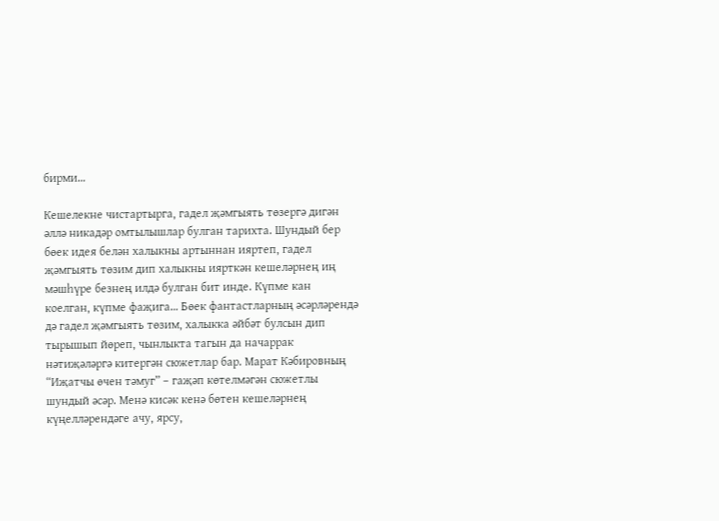бирми…

Кешелекне чистартырга, гадел җәмгыять төзергә дигән әллә никадәр омтылышлар булган тарихта. Шундый бер бөек идея белән халыкны артыннан ияртеп, гадел җәмгыять төзим дип халыкны иярткән кешеләрнең иң мәшһүре безнең илдә булган бит инде. Күпме кан коелган, күпме фаҗига… Бөек фантастларның әсәрләрендә дә гадел җәмгыять төзим, халыкка әйбәт булсын дип тырышып йөреп, чынлыкта тагын да начаррак нәтиҗәләргә китергән сюжетлар бар. Марат Кәбировның “Иҗатчы өчен тәмуг” – гаҗәп көтелмәгән сюжетлы шундый әсәр. Менә кисәк кенә бөтен кешеләрнең күңелләрендәге ачу, ярсу,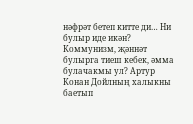нәфрәт бетеп китте ди… Ни булыр иде икән? Коммунизм, җәннәт булырга тиеш кебек, әмма булачакмы ул? Артур Конан Дойлның халыкны баетып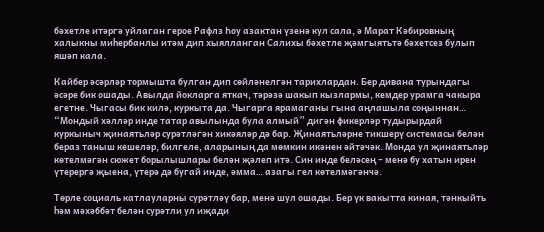бәхетле итәргә уйлаган герое Рафлз Һоу азактан үзенә кул сала, ә Марат Кәбировның халыкны миһербанлы итәм дип хыялланган Салихы бәхетле җәмгыятьтә бәхетсез булып яшәп кала.

Кайбер әсәрләр тормышта булган дип сөйләнелгән тарихлардан. Бер дивана турындагы әсәре бик ошады. Авылда йокларга яткач, тәрәзә шакып кызлармы, кемдер урамга чакыра егетне. Чыгасы бик килә, куркыта да. Чыгарга ярамаганы гына аңлашыла соңыннан… “Мондый хәлләр инде татар авылында була алмый” дигән фикерләр тудырырдай куркыныч җинаятьләр сурәтләгән хикәяләр дә бар. Җинаятьләрне тикшерү системасы белән бераз таныш кешеләр, билгеле, аларының да мөмкин икәнен әйтәчәк. Монда ул җинаятьләр көтелмәгән сюжет борылышлары белән җәлеп итә. Син инде беләсең – менә бу хатын ирен үтерергә җыена, үтерә дә бугай инде, әмма… азагы гел көтелмәгәнчә.

Төрле социаль катлауларны сурәтләү бар, менә шул ошады. Бер үк вакытта киная, тәнкыйть һәм мәхәббәт белән сурәтли ул иҗади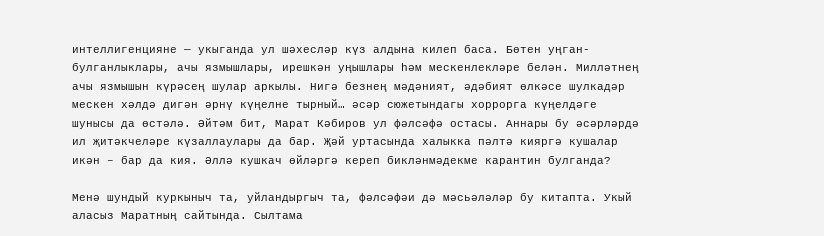интеллигенцияне — укыганда ул шәхесләр күз алдына килеп баса. Бөтен уңган-булганлыклары, ачы язмышлары, ирешкән уңышлары һәм мескенлекләре белән. Милләтнең ачы язмышын күрәсең шулар аркылы. Нигә безнең мәдәният, әдәбият өлкәсе шулкадәр мескен хәлдә дигән әрнү күңелне тырный… әсәр сюжетындагы хоррорга күңелдәге шунысы да өстәлә. Әйтәм бит, Марат Кәбиров ул фәлсәфә остасы. Аннары бу әсәрләрдә ил җитәкчеләре күзаллаулары да бар. Җәй уртасында халыкка пәлтә кияргә кушалар икән – бар да кия. Әллә кушкач өйләргә кереп бикләнмәдекме карантин булганда?

Менә шундый куркыныч та, уйландыргыч та, фәлсәфәи дә мәсьәләләр бу китапта. Укый аласыз Маратның сайтында. Сылтама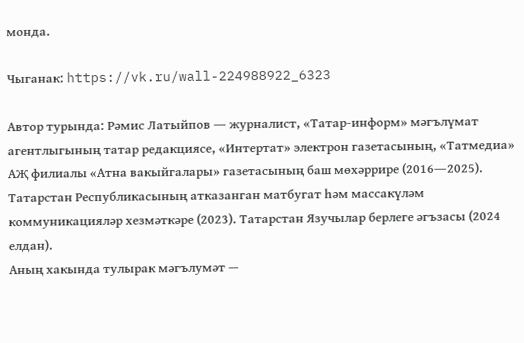монда.

Чыганак: https://vk.ru/wall-224988922_6323

Автор турында: Рәмис Латыйпов ― журналист, «Татар-информ» мәгълүмат агентлыгының татар редакциясе, «Интертат» электрон газетасының, «Татмедиа» АҖ филиалы «Атна вакыйгалары» газетасының баш мөхәррире (2016―2025). Татарстан Республикасының атказанган матбугат һәм массакүләм коммуникацияләр хезмәткәре (2023). Татарстан Язучылар берлеге әгъзасы (2024 елдан).
Аның хакында тулырак мәгълумәт —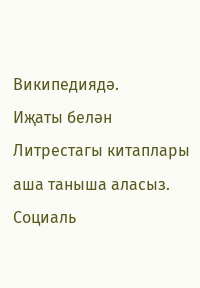Википедиядә.
Иҗаты белән Литрестагы китаплары аша таныша аласыз.
Социаль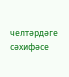челтәрдәге сәхифәсе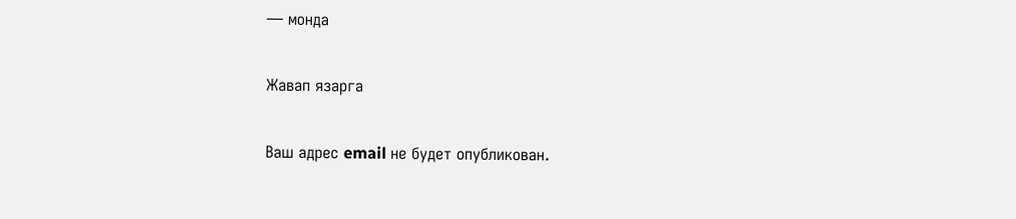— монда

Жавап язарга

Ваш адрес email не будет опубликован.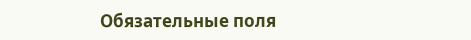Обязательные поля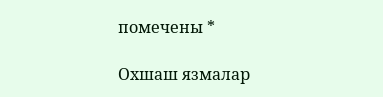помечены *

Охшаш язмалар